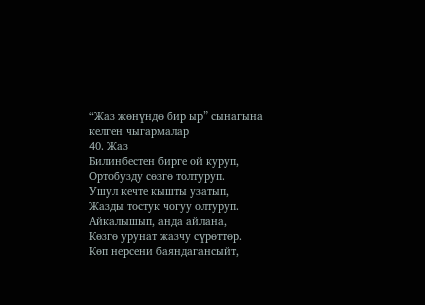“Жаз жөнүндө бир ыр” сынагына келген чыгармалар
40. Жаз
Билинбестен бирге ой куруп,
Ортобузду сөзгө толтуруп.
Ушул кечте кышты узатып,
Жазды тостук чогуу олтуруп.
Айкалышып, анда айлана,
Көзгө урунат жазчу сүрөттөр.
Көп нерсени баяндагансыйт,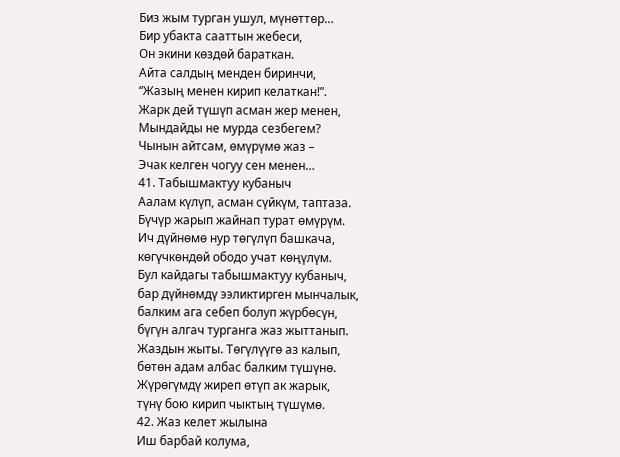Биз жым турган ушул, мүнөттөр…
Бир убакта сааттын жебеси,
Он экини көздөй бараткан.
Айта салдың менден биринчи,
“Жазың менен кирип келаткан!”.
Жарк дей түшүп асман жер менен,
Мындайды не мурда сезбегем?
Чынын айтсам, өмүрүмө жаз –
Эчак келген чогуу сен менен…
41. Табышмактуу кубаныч
Аалам күлүп, асман сүйкүм, таптаза.
Бүчүр жарып жайнап турат өмүрүм.
Ич дүйнөмө нур төгүлүп башкача,
көгүчкөндөй ободо учат көңүлүм.
Бул кайдагы табышмактуу кубаныч,
бар дүйнөмдү ээликтирген мынчалык,
балким ага себеп болуп жүрбөсүн,
бүгүн алгач турганга жаз жыттанып.
Жаздын жыты. Төгүлүүгө аз калып,
бөтөн адам албас балким түшүнө.
Жүрөгүмдү жиреп өтүп ак жарык,
түнү бою кирип чыктың түшүмө.
42. Жаз келет жылына
Иш барбай колума,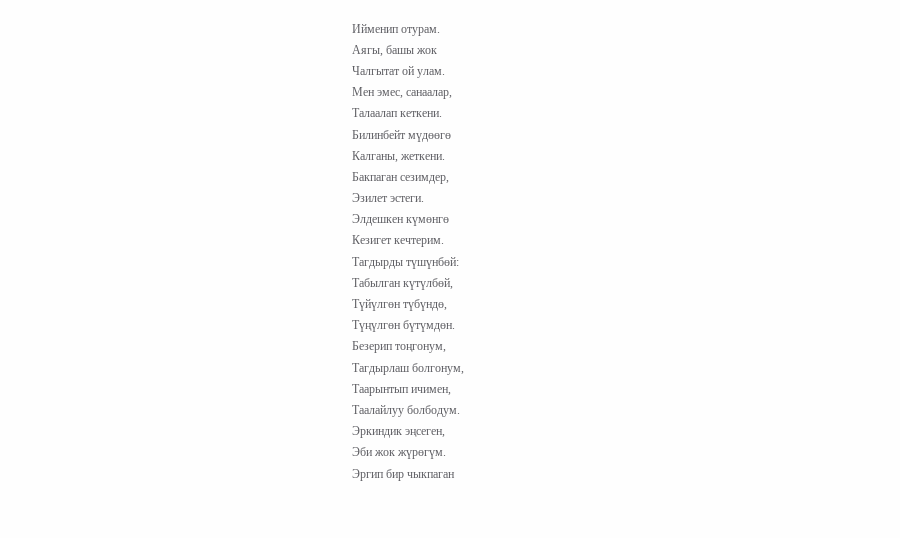Ийменип отурам.
Аягы, башы жок
Чалгытат ой улам.
Мен эмес, санаалар,
Талаалап кеткени.
Билинбейт мүдөөгө
Калганы, жеткени.
Бакпаган сезимдер,
Эзилет эстеги.
Элдешкен күмөнгө
Кезигет кечтерим.
Тагдырды түшүнбөй:
Табылган күтүлбөй,
Түйүлгөн түбүндө,
Түңүлгөн бүтүмдөн.
Безерип тоңгонум,
Тагдырлаш болгонум,
Таарынтып ичимен,
Таалайлуу болбодум.
Эркиндик эңсеген,
Эби жок жүрөгүм.
Эргип бир чыкпаган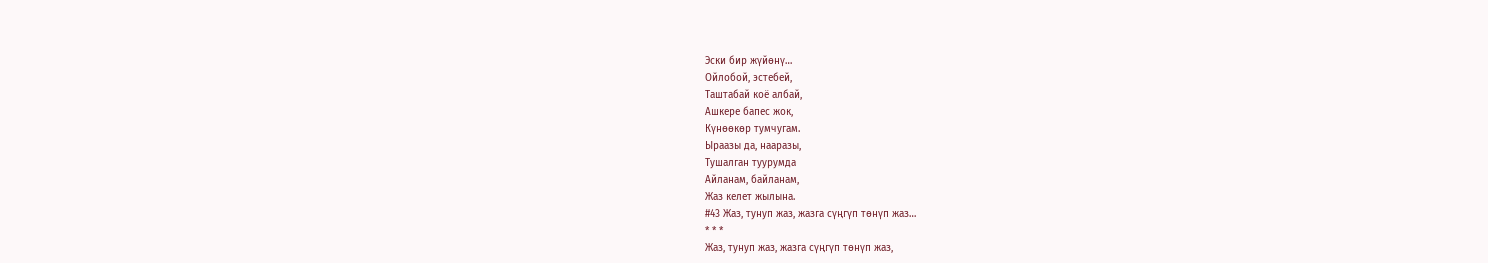Эски бир жүйөнү…
Ойлобой, эстебей,
Таштабай коё албай,
Ашкере бапес жок,
Күнөөкөр тумчугам.
Ыраазы да, нааразы,
Тушалган туурумда
Айланам, байланам,
Жаз келет жылына.
#43 Жаз, тунуп жаз, жазга сүңгүп төнүп жаз…
* * *
Жаз, тунуп жаз, жазга сүңгүп төнүп жаз,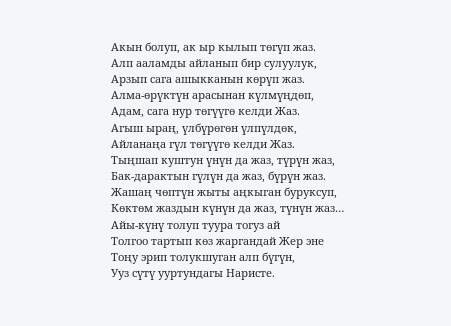Акын болуп, ак ыр кылып төгүп жаз.
Алп ааламды айланып бир сулуулук,
Арзып сага ашыкканын көрүп жаз.
Алма-өрүктүн арасынан күлмүңдөп,
Адам, сага нур төгүүгө келди Жаз.
Агыш ыраң, үлбүрөгөн үлпүлдөк,
Айланаңа гүл төгүүгө келди Жаз.
Тыңшап куштун үнүн да жаз, түрүн жаз,
Бак-дарактын гүлүн да жаз, бүрүн жаз.
Жашаң чөптүн жыты аңкыган буруксуп,
Көктөм жаздын күнүн да жаз, түнүн жаз…
Айы-күнү толуп туура тогуз ай
Толгоо тартып көз жаргандай Жер эне
Тоңу эрип толукшуган алп бүгүн,
Ууз сүтү ууртундагы Наристе.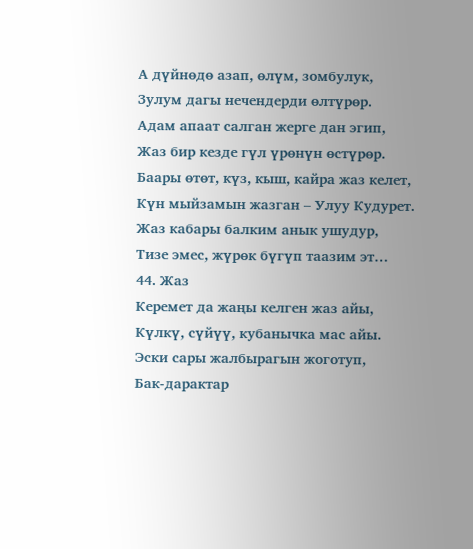А дүйнөдө азап, өлүм, зомбулук,
Зулум дагы нечендерди өлтүрөр.
Адам апаат салган жерге дан эгип,
Жаз бир кезде гүл үрөнүн өстүрөр.
Баары өтөт, күз, кыш, кайра жаз келет,
Күн мыйзамын жазган – Улуу Кудурет.
Жаз кабары балким анык ушудур,
Тизе эмес, жүрөк бүгүп таазим эт…
44. Жаз
Керемет да жаңы келген жаз айы,
Күлкү, сүйүү, кубанычка мас айы.
Эски сары жалбырагын жоготуп,
Бак-дарактар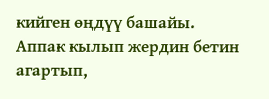кийген өңдүү башайы.
Аппак кылып жердин бетин агартып,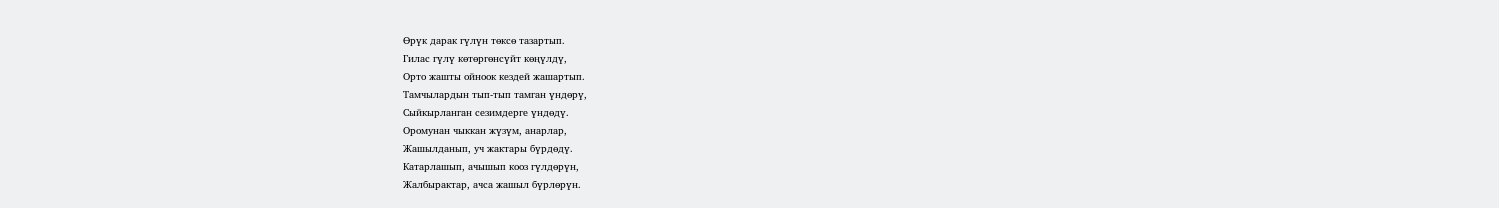Өрүк дарак гүлүн төксө тазартып.
Гилас гүлү көтөргөнсүйт көңүлдү,
Орто жашты ойноок кездей жашартып.
Тамчылардын тып-тып тамган үндөрү,
Сыйкырланган сезимдерге үндөдү.
Оромунан чыккан жүзүм, анарлар,
Жашылданып, уч жактары бүрдөдү.
Катарлашып, ачышып кооз гүлдөрүн,
Жалбырактар, ачса жашыл бүрлөрүн.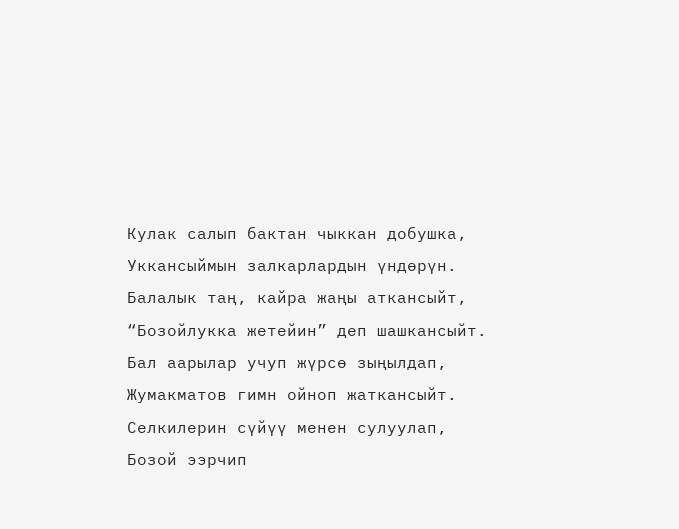Кулак салып бактан чыккан добушка,
Уккансыймын залкарлардын үндөрүн.
Балалык таң, кайра жаңы аткансыйт,
“Бозойлукка жетейин” деп шашкансыйт.
Бал аарылар учуп жүрсө зыңылдап,
Жумакматов гимн ойноп жаткансыйт.
Селкилерин сүйүү менен сулуулап,
Бозой ээрчип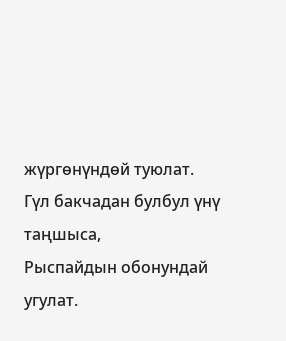жүргөнүндөй туюлат.
Гүл бакчадан булбул үнү таңшыса,
Рыспайдын обонундай угулат.